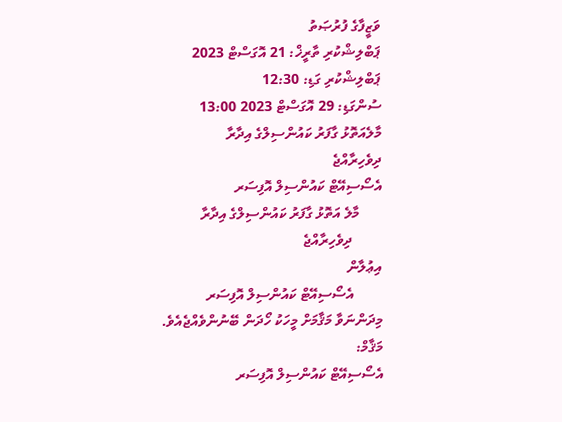ވަޒީފާގެ ފުރުޞަތު
ޕަބްލިޝްކުރި ތާރީޚް: 21 އޮގަސްޓް 2023
ޕަބްލިޝްކުރި ގަޑި: 12:30
ސުންގަޑި: 29 އޮގަސްޓް 2023 13:00
މާލެއަތޮޅު ގާފަރު ކައުންސިލްގެ އިދާރާ
ދިވެހިރާއްޖެ
އެސޯސިއޭޓް ކައުންސިލް އޮފިސަރ
      މާލެ އަތޮޅު ގާފަރު ކައުންސިލްގެ އިދާރާ
        ދިވެހިރާއްޖެ
އިޢުލާން
        އެސޯސިއޭޓް ކައުންސިލް އޮފިސަރ
މިދަންނަވާ މަޤާމަށް މީހަކު ހޯދަން ބޭނުންވެއްޖެއެވެ.
މަޤާމް:
އެސޯސިއޭޓް ކައުންސިލް އޮފިސަރ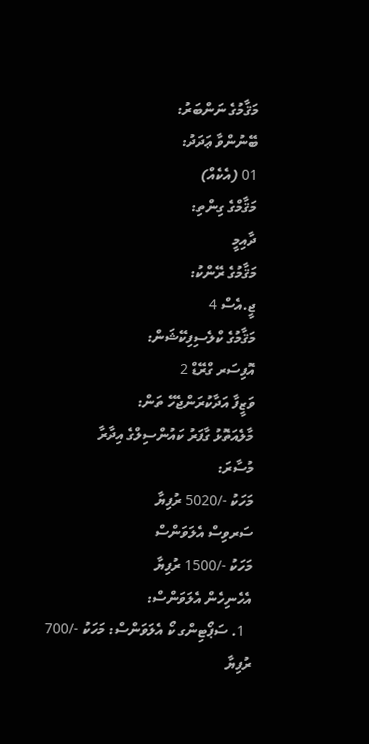މަޤާމުގެ ނަންބަރު:
ބޭނުންވާ ޢަދަދު:
01 (އެކެއް)
މަޤާމްގެ ގިންތި:
ދާއިމީ
މަޤާމުގެ ރޭންކު:
ޖީ.އެސް 4
މަޤާމުގެ ކްލެސިފިކޭޝަން:
އޮފިސަރ ގްރޭޑް 2
ވަޒީފާ އަދާކުރަންޖެހޭ ތަން:
މާލެއަތޮޅު ގާފަރު ކައުންސިލްގެ އިދާރާ
މުސާރަ:
މަހަކު -/5020 ރުފިޔާ
ސަރވިސް އެލަވަންސް
މަހަކު -/1500 ރުފިޔާ
އެހެނިހެން އެލަވަންސް:
  1. ސަޕޯޓިންގ ކޯ އެލަވަންސް: މަހަކު -/700 ރުފިޔާ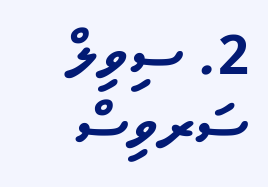2. ސިވިލް ސަރވިސް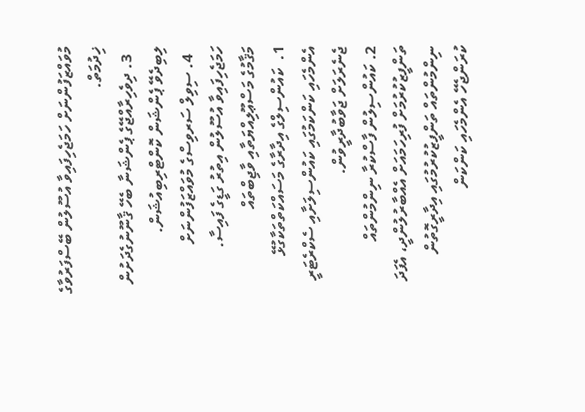މުވައްޒަފުންނަށް ހަމަޖެހިފައިވާ އުސޫލުން ބޭސްފަރުވާގެ ޚިދުމަތް.
  3. ދިވެހިރާއްޖޭގެ ޕެންޝަނާ ބެހޭ ޤާނޫނުގެދަށުން ލިބިދެވޭ ޕެންޝަން ކޮންޓްރިބިއުޝަން.
  4. ސިވިލް ސަރވިސްގެ މުވައްޒަފުންނަށް ހަމަޖެހިފައިވާ އުސޫލުން އިތުރު ގަޑީގެ ފައިސާ.
މަޤާމުގެ މަސްޢޫލިއްޔަތާއި ވާޖިބްތައް
1.  ކައުންސިލްގެ އިދާރާގެ މަސައްކަތްތަކާގުޅޭ އެންމެހައި ކަންކަމުގައި ކައުންސިލަށާއި ސެކްރެޓަރީ ޖެނެރަލަށް ޖަވާބުދާރީވުން.
2. ކައުންސިލުން ފާސްކުރާ ނިންމުންތައް ތަންފީޒުކުރުމަށް ފުރިހަމައަށް އެއްބާރުލުންދީ، އެފަދަ ނިންމުންތައް ތަންފީޒުކުރުމުގައި އިދާރީގޮތުން ކުރަންޖެހޭ އެންމެހައި ކަންކަން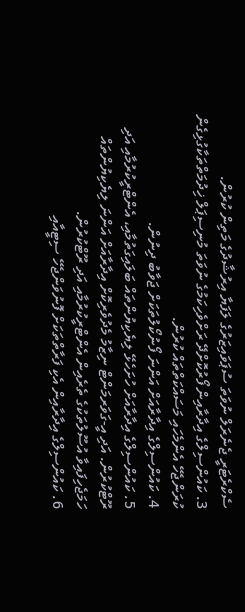ސެކްރެޓަރީ ޖެނެރަލް ނުވަތަ ސުޕަވައިޒަރުގެ ލަފަޔާ އިރުޝާދުގެ މަތިން ކުރުން.
3. ކައުންސިލްގެ އިދާރާއިން ފޯރުކޮށްދޭ ރަށްވެހިކަމުގެ ނުވަތަ މުނިސިޕަލް ޚިދުމަތްތަކާގުޅިގެން ކުރަންޖެހޭ އެންމެހައި މަސައްކަތްތައް ކުރުން.
4. ކައުންސިލްގެ އިދާރާއަށް އަންނަ ފޯނުކޯލުތަކަށް ޖަވާބު ދިނުން.
5. ކައުންސިލްގެ އިދާރާއަށް ހުށަހެޅޭ ލިޔެކިޔުންތައް ބަލައިގަތުމާއި، އެންޓްރީކުރުމާއި އަދި ރޫޓްކުރުން. އަދި އީ-ގަވަރމަންޓް ނިޒާމު މެދުވެރިކޮށް އިދާރާއަށް އަންނަ ލިޔެކިޔުންތައް ހަމަޖެހިފައިވާ އުސޫލުތަކުގެ ތެރެއިން އެންޓްރީކުރުމާއި އަދި ރޫޓްކުރުން.
6. ކައުންސިލްގެ އިދާރާއިން އެކި ފަރާތްތަކަށް ފޮނުވަންޖެހޭ ސިޓީއާއި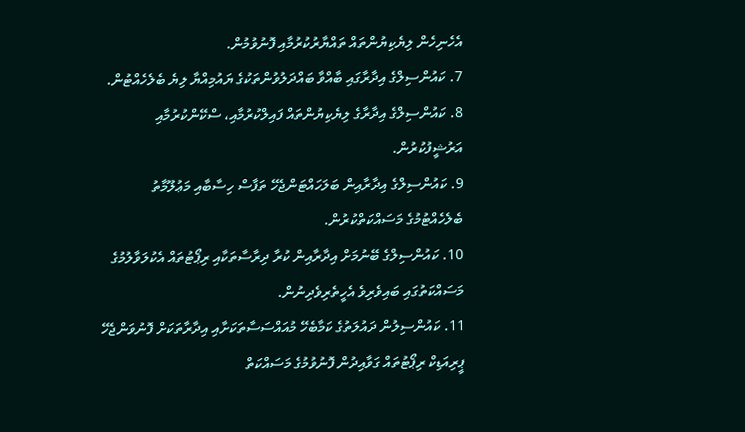އެހެނިހެން ލިޔެކިޔުންތައް ތައްޔާރުކުރުމާއި ފޮނުވުމުން.
7. ކައުންސިލްގެ އިދާރާގައި ބާއްވާ ބައްދަލުވުންތަކުގެ ޔައުމިއްޔާ ލިޔެ ބެލެހެއްޓުން.
8. ކައުންސިލްގެ އިދާރާގެ ލިޔެކިޔުންތައް ފައިލްކުރުމާއި، ސްކޭންކުރުމާއި އަރުޝީފުކުރުން.
9. ކައުންސިލްގެ އިދާރާއިން ބަލަހައްޓަންޖެހޭ ތަފާސް ހިސާބާއި މަޢުލޫމާތު ބެލެހެއްޓުމުގެ މަސައްކަތްކުރުން.
10. ކައުންސިލްގެ ބޭނުމަށް އިދާރާއިން ކުރާ ދިރާސާތަކާއި ރިޕޯޓުތައް އެކުލަވާލުމުގެ މަސައްކަތުގައި ބައިވެރިވެ އެހީތެރިވެދިނުން.
11. ކައުންސިލުން ދައުލަތުގެ ކަމާބެހޭ މުއައްސަސާތަކަށާއި އިދާރާތަކަށް ފޮނުވަންޖެހޭ ޕީރިއަޑިކް ރިޕޯޓުތައް ގަވާއިދުން ފޮނުވުމުގެ މަސައްކަތް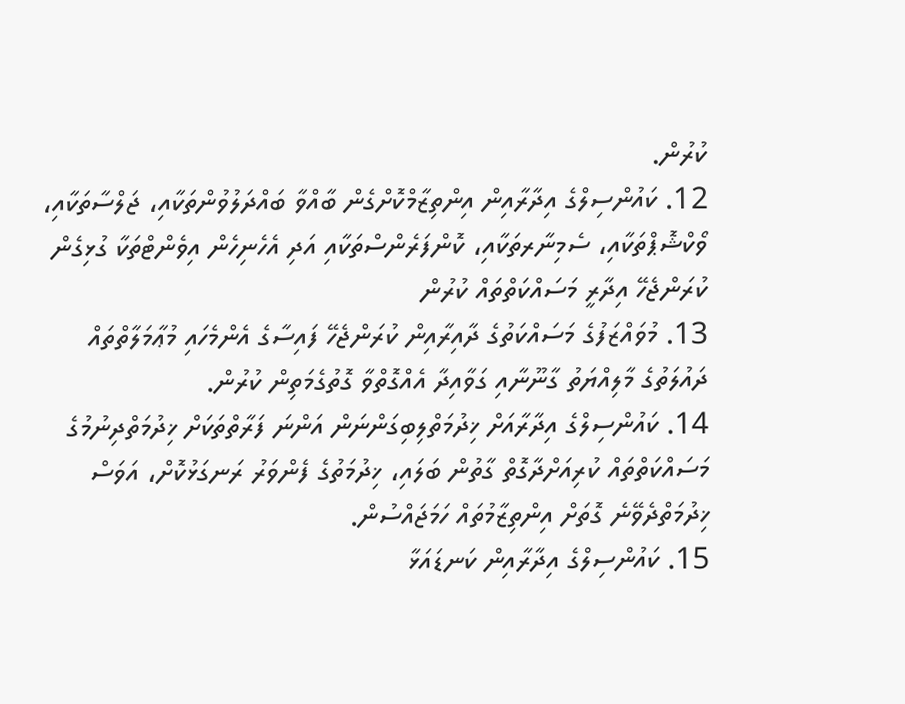ކުރުން.
12. ކައުންސިލްގެ އިދާރާއިން އިންތިޒާމްކޮށްގެން ބާއްވާ ބައްދަލުވުންތަކާއި، ޖަލްސާތަކާއި، ވޯކްޝޮޕްތަކާއި، ސެމިނާރތަކާއި، ކޮންފަރެންސްތަކާއި އަދި އެހެނިހެން އިވެންޓްތަކާ ގުޅިގެން ކުރަންޖެހޭ އިދާރީ މަސައްކަތްތައް ކުރުން
13. މުވައްޒަފުގެ މަސައްކަތުގެ ދާއިރާއިން ކުރަންޖެހޭ ފައިސާގެ އެންމެހައި މުޢާމަލާތްތައް ދައުލަތުގެ މާލިއްޔަތު ގާނޫނާއި ގަވާއިދާ އެއްގޮތްވާ ގޮތުގެމަތިން ކުރުން.
14. ކައުންސިލްގެ އިދާރާއަށް ޚިދުމަތްލިބިގަންނަން އަންނަ ފަރާތްތަކަށް ޚިދުމަތްދިނުމުގެ މަސައްކަތްތައް ކުރިއަށްދާގޮތް ގާތުން ބަލައި، ޚިދުމަތުގެ ފެންވަރު ރަނގަޅުކޮށް، އަވަސް ޚިދުމަތްދެވޭނެ ގޮތަށް އިންތިޒާމުތައް ހަމަޖައްސުން.
15. ކައުންސިލްގެ އިދާރާއިން ކަނޑައަޅާ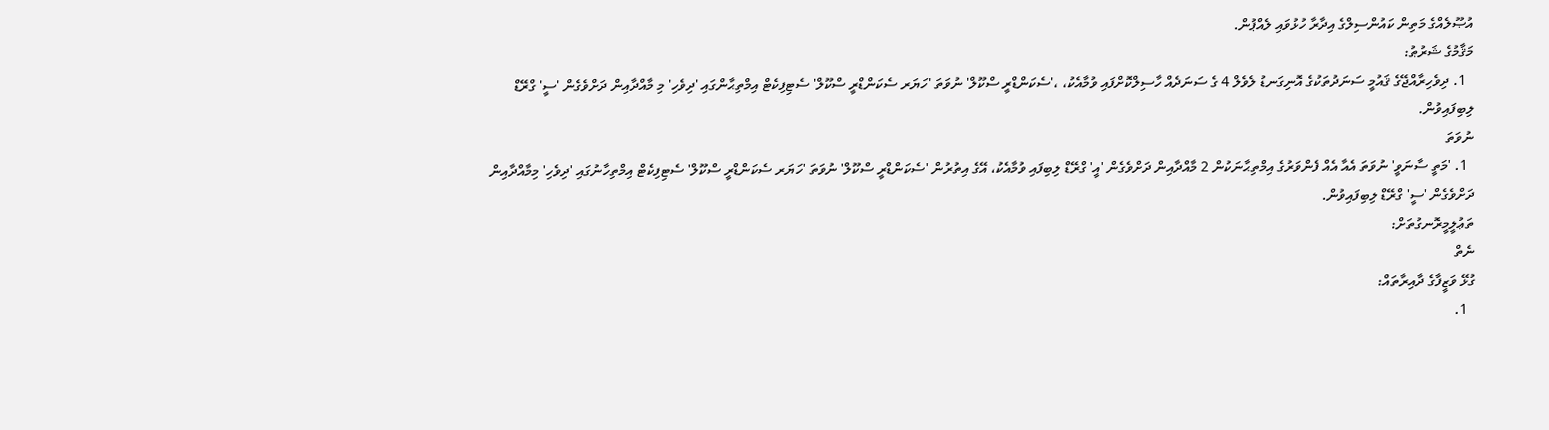އުޞޫލެއްގެ މަތިން ކައުންސިލްގެ އިދާރާ ހުޅުވައި ލެއްޕުން.
މަޤާމުގެ ޝަރުޠު:
  1. ދިވެހިރާއްޖޭގެ ޤައުމީ ސަނަދުތަކުގެ އޮނިގަނޑު ލެވެލް 4 ގެ ސަނަދެއް ހާސިލްކޮށްފައި ވުމާއެކު، ،'ސެކަންޑްރީ ސްކޫލް' ނުވަތަ 'ހަޔަރ ސެކަންޑްރީ ސްކޫލް' ސެޓިފިކެޓް އިމްތިޙާންގައި 'ދިވެހި' މި މާއްދާއިން ދަށްވެގެން 'ސީ' ގްރޭޑް ލިބިފައިވުން.
ނުވަތަ
  1. 'މަތީ ސާނަވީ' ނުވަތަ އެއާ އެއް ފެންވަރުގެ އިމްތިޙާނަކުން 2 މާއްދާއިން ދަށްވެގެން 'އީ' ގްރޭޑް ލިބިފައި ވުމާއެކު، އޭގެ އިތުރުން 'ސެކަންޑްރީ ސްކޫލް' ނުވަތަ 'ހަޔަރ ސެކަންޑްރީ ސްކޫލް' ސެޓިފިކެޓް އިމްތިހާނުގައި 'ދިވެހި' މިމާއްދާއިން ދަށްވެގެން 'ސީ' ގްރޭޑް ލިބިފައިވުން.
ތަޢުލީމީރޮނގުތަށް:
ނެތް
ގުޅޭ ވަޒީފާގެ ދާއިރާތައް:
  1.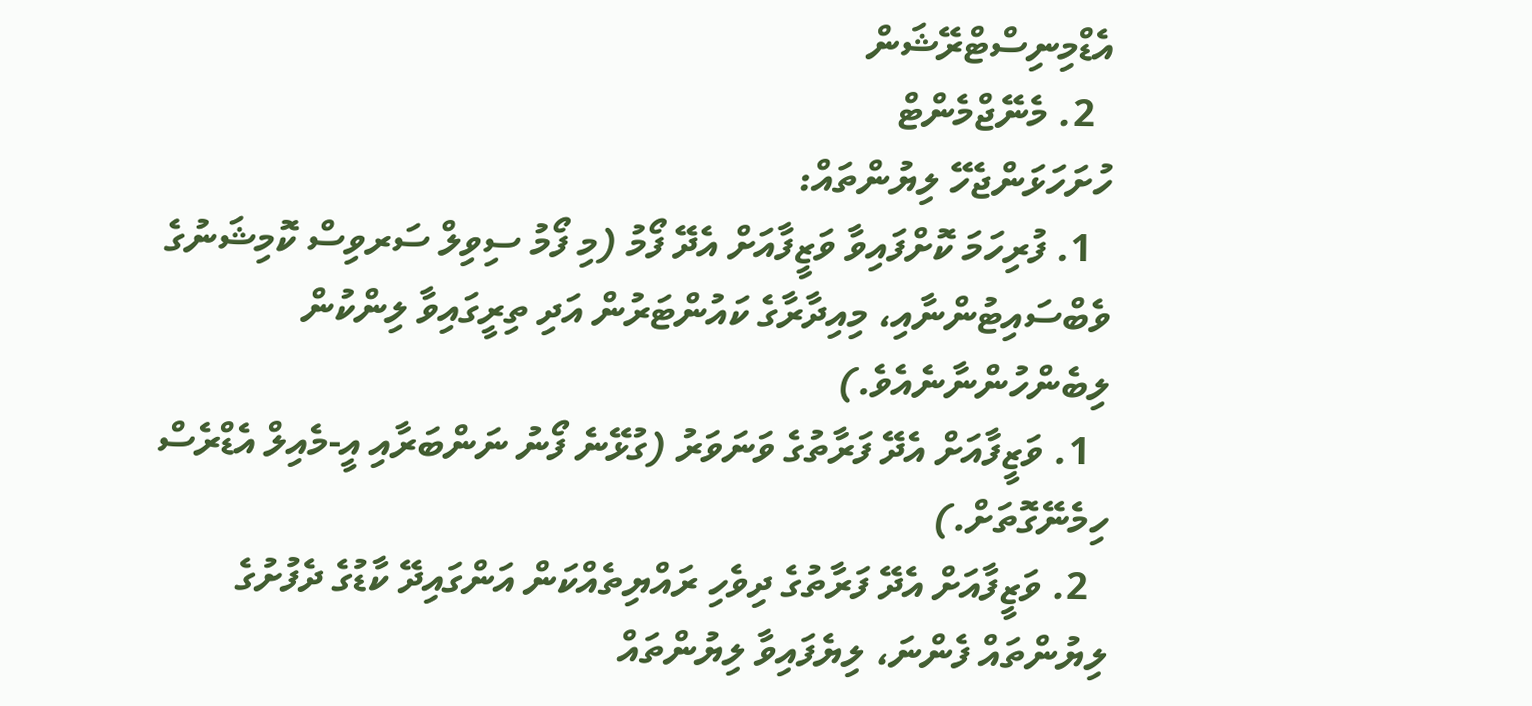އެޑްމިނިސްޓްރޭޝަން
  2. މެނޭޖްމެންޓް
ހުށަހަޅަންޖެހޭ ލިޔުންތައް:
  1. ފުރިހަމަ ކޮށްފައިވާ ވަޒީފާއަށް އެދޭ ފޯމު (މި ފޯމު ސިވިލް ސަރވިސް ކޮމިޝަނުގެ ވެބްސައިޓުންނާއި، މިއިދާރާގެ ކައުންޓަރުން އަދި ތިރީގައިވާ ލިންކުން ލިބެންހުންނާނެއެވެ.)
  1. ވަޒީފާއަށް އެދޭ ފަރާތުގެ ވަނަވަރު (ގުޅޭނެ ފޯނު ނަންބަރާއި އީ-މެއިލް އެޑްރެސް ހިމެނޭގޮތަށް.)
  2. ވަޒީފާއަށް އެދޭ ފަރާތުގެ ދިވެހި ރައްޔިތެއްކަން އަންގައިދޭ ކާޑުގެ ދެފުށުގެ ލިޔުންތައް ފެންނަ، ލިޔެފައިވާ ލިޔުންތައް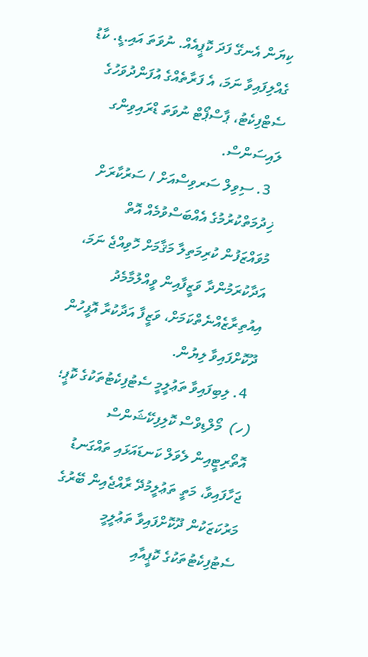ކިޔަން އެނގޭ ފަދަ ކޮޕީއެއް. ނުވަތަ އައި.ޑީ. ކާޑު ގެއްލިފައިވާ ނަމަ، އެ ފަރާތެއްގެ އުފަންދުވަހުގެ ސެޓްފިކެޓު، ޕާސްޕޯޓް ނުވަތަ ޑްރައިވިންގ ލައިސަންސް.
  3. ސިވިލް ސަރވިސްއަށް / ސަރުކާރަށް ޚިދުމަތްކުރުމުގެ އެއްބަސްވުމެއް އޮތް މުވައްޒަފުން ކުރިމަތިލާ މަޤާމަށް ހޮވިއްޖެ ނަމަ، އަދާކުރަމުންދާ ވަޒީފާއިން ވީއްލުމާމެދު އިއުތިރާޒެއްނެތްކަމަށް، ވަޒީފާ އަދާކުރާ އޮފީހުން ދޫކޮށްފައިވާ ލިޔުން.
  4. ލިބިފައިވާ ތަޢުލީމީ ސެޓުފިކެޓުތަކުގެ ކޮޕީ؛
(ހ)  މޯލްޑިވްސް ކޮލިފިކޭޝަންސް އޮތޯރިޓީއިން ލެވަލް ކަނޑައަޅައި ތައްގަނޑު ޖަހާފައިވާ، މަތީ ތަޢުލީމުދޭ ރާއްޖެއިން ބޭރުގެ މަރުކަޒަކުން ދޫކޮށްފައިވާ ތަޢުލީމީ ސެޓުފިކެޓުތަކުގެ ކޮޕީއާއި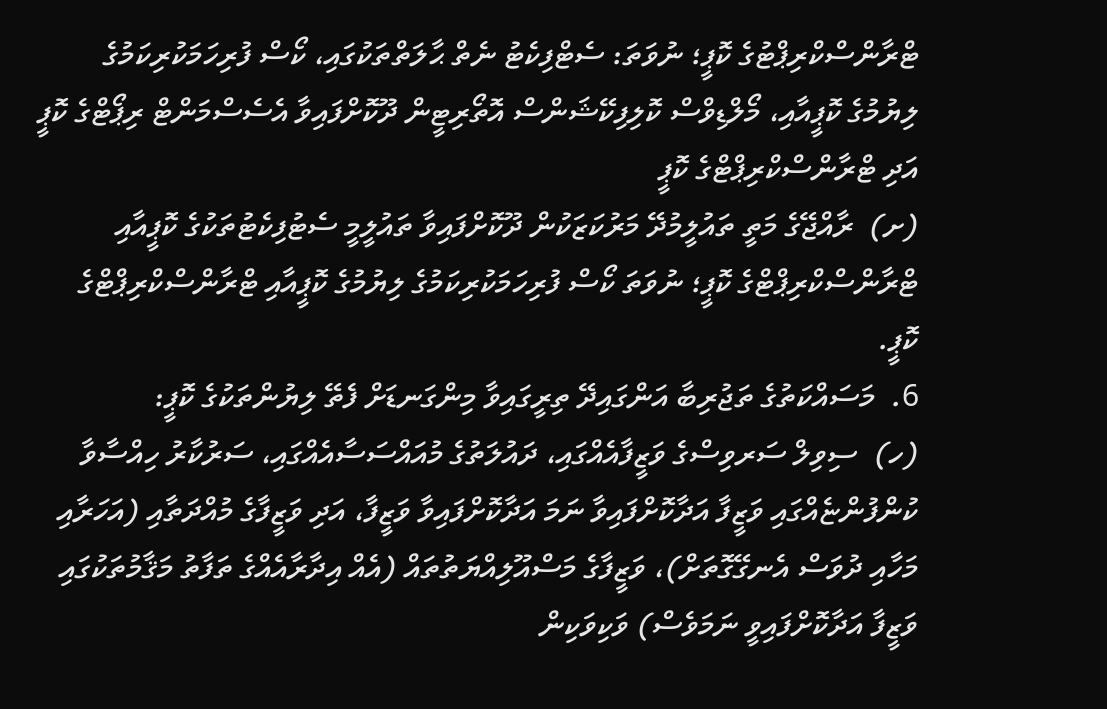ޓްރާންސްކްރިޕްޓުގެ ކޮޕީ؛ ނުވަތަ: ސެޓްފިކެޓު ނެތް ޙާލަތްތަކުގައި، ކޯސް ފުރިހަމަކުރިކަމުގެ ލިޔުމުގެ ކޮޕީއާއި، މޯލްޑިވްސް ކޮލިފިކޭޝަންސް އޮތޯރިޓީން ދޫކޮށްފައިވާ އެސެސްމަންޓް ރިޕޯޓްގެ ކޮޕީ އަދި ޓްރާންސްކްރިޕްޓްގެ ކޮޕީ
(ށ)  ރާއްޖޭގެ މަތީ ތައުލީމުދޭ މަރުކަޒަކުން ދޫކޮށްފައިވާ ތައުލީމީ ސެޓުފިކެޓުތަކުގެ ކޮޕީއާއި ޓްރާންސްކްރިޕްޓްގެ ކޮޕީ؛ ނުވަތަ ކޯސް ފުރިހަމަކުރިކަމުގެ ލިޔުމުގެ ކޮޕީއާއި ޓްރާންސްކްރިޕްޓްގެ ކޮޕީ.
6.  މަސައްކަތުގެ ތަޖުރިބާ އަންގައިދޭ ތިރީގައިވާ މިންގަނޑަށް ފެތޭ ލިޔުންތަކުގެ ކޮޕީ:
(ހ)  ސިވިލް ސަރވިސްގެ ވަޒީފާއެއްގައި، ދައުލަތުގެ މުއައްސަސާއެއްގައި، ސަރުކާރު ހިއްސާވާ ކުންފުންޏެއްގައި ވަޒީފާ އަދާކޮށްފައިވާ ނަމަ އަދާކޮށްފައިވާ ވަޒީފާ، އަދި ވަޒީފާގެ މުއްދަތާއި (އަހަރާއި މަހާއި ދުވަސް އެނގޭގޮތަށް)، ވަޒީފާގެ މަސްއޫލިއްޔަތުތައް (އެއް އިދާރާއެއްގެ ތަފާތު މަޤާމުތަކުގައި ވަޒީފާ އަދާކޮށްފައިވީ ނަމަވެސް) ވަކިވަކިން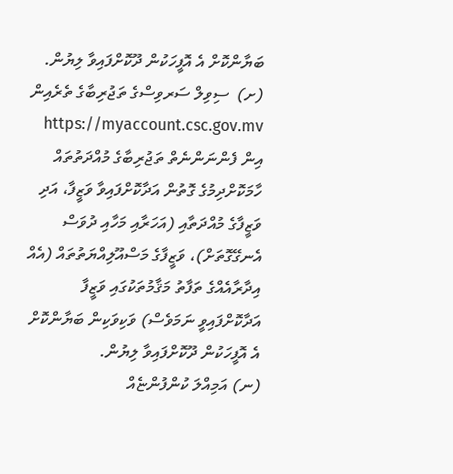ބަޔާންކޮށް އެ އޮފީހަކުން ދޫކޮށްފައިވާ ލިޔުން.
(ށ)  ސިވިލް ސަރވިސްގެ ތަޖުރިބާގެ ތެރެއިން https://myaccount.csc.gov.mv އިން ފެންނަންނެތް ތަޖުރިބާގެ މުއްދަތުތައް ހާމަކޮށްދިމުގެ ގޮތުން އަދާކޮށްފައިވާ ވަޒީފާ، އަދި ވަޒީފާގެ މުއްދަތާއި (އަހަރާއި މަހާއި ދުވަސް އެނގޭގޮތަށް)، ވަޒީފާގެ މަސްއޫލިއްޔަތުތައް (އެއް އިދާރާއެއްގެ ތަފާތު މަޤާމުތަކުގައި ވަޒީފާ އަދާކޮށްފައިވީ ނަމަވެސް) ވަކިވަކިން ބަޔާންކޮށް އެ އޮފީހަކުން ދޫކޮށްފައިވާ ލިޔުން.
(ނ) އަމިއްލަ ކުންފުންޏެއް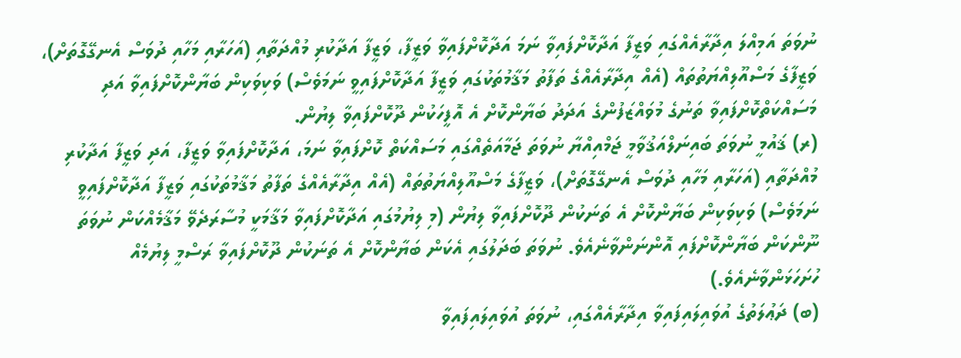ނުވަތަ އަމިއްލަ އިދާރާއެއްގައި ވަޒީފާ އަދާކޮށްފައިވާ ނަމަ އަދާކޮށްފައިވާ ވަޒީފާ، ވަޒީފާ އަދާކުރި މުއްދަތާއި (އަހަރާއި މަހާއި ދުވަސް އެނގޭގޮތަށް)، ވަޒީފާގެ މަސްއޫލިއްޔަތުތައް (އެއް އިދާރާއެއްގެ ތަފާތު މަޤާމުތަކުގައި ވަޒީފާ އަދާކޮށްފައިވީ ނަމަވެސް) ވަކިވަކިން ބަޔާންކޮށްފައިވާ އަދި މަސައްކަތްކޮށްފައިވާ ތަނުގެ މުވައްޒަފުންގެ އަދަދު ބަޔާންކޮށް އެ އޮފީހަކުން ދޫކޮށްފައިވާ ލިޔުން.
(ރ) ޤައުމީ ނުވަތަ ބައިނަލްއަޤުވާމީ ޖަމްއިއްޔާ ނުވަތަ ޖަމާއަތެއްގައި މަސައްކަތް ކޮށްފައިވާ ނަމަ، އަދާކޮށްފައިވާ ވަޒީފާ، އަދި ވަޒީފާ އަދާކުރި މުއްދަތާއި (އަހަރާއި މަހާއި ދުވަސް އެނގޭގޮތަށް)، ވަޒީފާގެ މަސްއޫލިއްޔަތުތައް (އެއް އިދާރާއެއްގެ ތަފާތު މަޤާމުތަކުގައި ވަޒީފާ އަދާކޮށްފައިވީ ނަމަވެސް) ވަކިވަކިން ބަޔާންކޮށް އެ ތަނަކުން ދޫކޮށްފައިވާ ލިޔުން (މި ލިޔުމުގައި އަދާކޮށްފައިވާ މަޤާމަކީ މުސާރަދެވޭ މަޤާމެއްކަން ނުވަތަ ނޫންކަން ބަޔާންކޮށްފައި އޮންނަންވާނެއެވެ. ނުވަތަ ބަދަލުގައި އެކަން ބަޔާންކޮށް އެ ތަނަކުން ދޫކޮށްފައިވާ ރަސްމީ ލިޔުމެއް ހުށަހަޅަންވާނެއެވެ.)
(ބ) ދަޢުލަތުގެ އުވައިލައިފައިވާ އިދާރާއެއްގައި، ނުވަތަ އުވައިލައިފައިވާ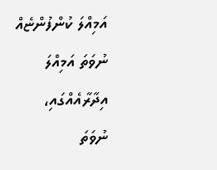އަމިއްލަ ކުންފުންޏެއް ނުވަތަ އަމިއްލަ އިދާރާއެއްގައި، ނުވަތަ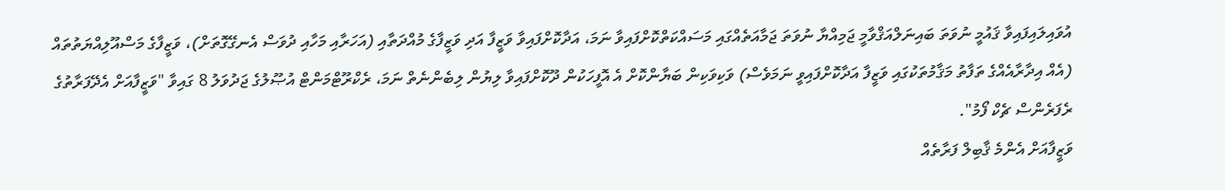އުވައިލައިފައިވާ ޤައުމީ ނުވަތަ ބައިނަލްއަޤްވާމީ ޖަމިއްޔާ ނުވަތަ ޖަމާއަތެއްގައި މަސައްކަތްކޮށްފައިވާ ނަމަ، އަދާކޮށްފައިވާ ވަޒީފާ އަދި ވަޒީފާގެ މުއްދަތާއި (އަހަރާއި މަހާއި ދުވަސް އެނގޭގޮތަށް)، ވަޒީފާގެ މަސްއޫލިއްޔަތުތައް (އެއް އިދާރާއެއްގެ ތަފާތު މަޤާމުތަކުގައި ވަޒީފާ އަދާކޮށްފައިވީ ނަމަވެސް) ވަކިވަކިން ބަޔާންކޮށް އެ އޮފީހަކުން ދޫކޮށްފައިވާ ލިޔުން ލިބެންނެތް ނަމަ، ރެކްރޫޓްމަންޓް އުޞޫލުގެ ޖަދުވަލު 8 ގައިވާ "ވަޒީފާއަށް އެދޭފަރާތުގެ ރެފަރެންސް ޗެކް ފޯމު".
ވަޒީފާއަށް އެންމެ ޤާބިލް ފަރާތެއް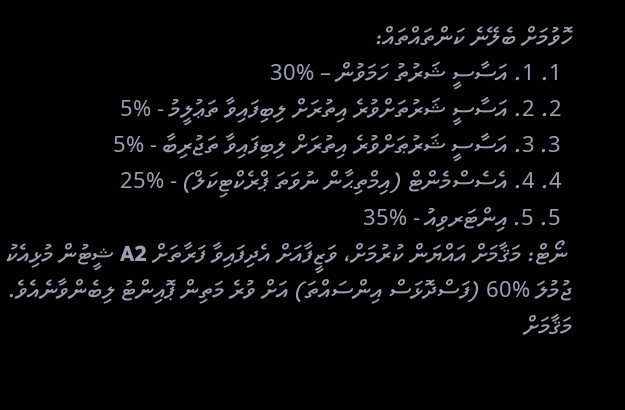ހޮވުމަށް ބެލޭނެ ކަންތައްތައް:
  1. 1. އަސާސީ ޝަރުތު ހަމަވުން – %30
  2. 2. އަސާސީ ޝަރުތަށްވުރެ އިތުރަށް ލިބިފައިވާ ތަޢުލީމު - %5
  3. 3. އަސާސީ ޝަރުޠަށްވުރެ އިތުރަށް ލިބިފައިވާ ތަޖުރިބާ - %5
  4. 4. އެސެސްމެންޓް (އިމްތިޙާން ނުވަތަ ޕްރެކްޓިކަލް) - %25
  5. 5. އިންޓަރވިއު - %35
 ނޯޓް: މަޤާމަށް އައްޔަން ކުރުމަށް، ވަޒީފާއަށް އެދިފައިވާ ފަރާތަށް A2 ޝީޓުން މުޅިއެކު ޖުމުލަ %60 (ފަސްދޮޅަސް އިންސައްތަ) އަށް ވުރެ މަތިން ޕޮއިންޓު ލިބެންވާނެއެވެ.
މަޤާމަށް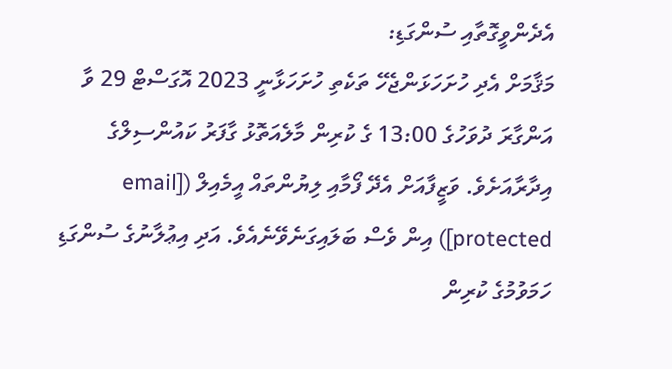އެދެންވީގޮތާއި ސުންގަޑި:
މަޤާމަށް އެދި ހުށަހަޅަންޖެހޭ ތަކެތި ހުށަހަޅާނީ 2023 އޮގަސްޓް 29 ވާ އަންގާރަ ދުވަހުގެ 13:00 ގެ ކުރިން މާލެއަތޮޅު ގާފަރު ކައުންސިލްގެ އިދާރާއަށެވެ. ވަޒީފާއަށް އެދޭ ފޯމާއި ލިޔުންތައް އީމެއިލް ([email protected]) އިން ވެސް ބަލައިގަނެވޭނެއެވެ. އަދި އިޢުލާނުގެ ސުންގަޑި ހަމަވުމުގެ ކުރިން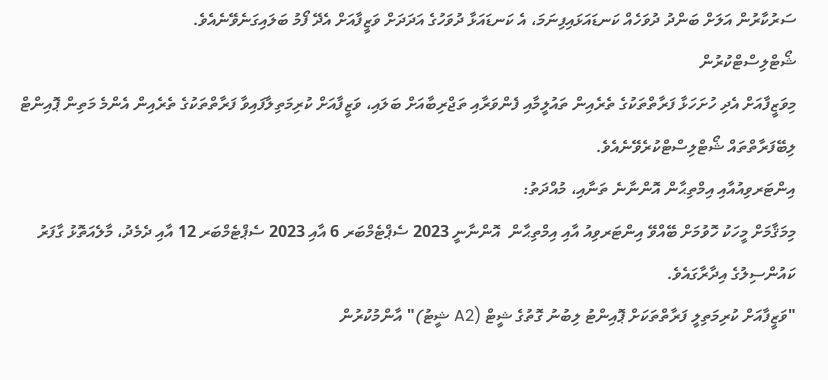ސަރުކާރުން އަލަށް ބަންދު ދުވަހެއް ކަނޑައަޅައިފިނަމަ، އެ ކަނޑައަޅާ ދުވަހުގެ އަދަދަށް ވަޒީފާއަށް އެދޭ ފޯމު ބަލައިގަނެވޭނެއެވެ.
ޝޯޓްލިސްޓްކުރުން
މިވަޒީފާއަށް އެދި ހުށަހަޅާ ފަރާތްތަކުގެ ތެރެއިން ތައުލީމާއި ފެންވަރާއި ތަޖްރިބާއަށް ބަލައި، ވަޒީފާއަށް ކުރިމަތިލާފައިވާ ފަރާތްތަކުގެ ތެރެއިން އެންމެ މަތިން ޕޮއިންޓް ލިބޭފަރާތްތައް ޝޯޓްލިސްޓްކުރެވޭނެއެވެ.
އިންޓަރވިއުއާއި އިމްތިޙާން އޮންނާނެ ތަނާއި، މުއްދަތު:
މިމަޤާމަށް މީހަކު ހޮވުމަށް ބޭއްވޭ އިންޓަރވިއު އާއި އިމްތިޙާން  އޮންނާނީ 2023 ސެޕްޓެމްބަރ 6 އާއި 2023 ސެޕްޓެމްބަރ 12 އާއި ދެމެދު، މާލެއަތޮޅު ގާފަރު ކައުންސިލުގެ އިދާރާގައެވެ.
"ވަޒީފާއަށް ކުރިމަތިލީ ފަރާތްތަކަށް ޕޮއިންޓު ލިބުނު ގޮތުގެ ޝީޓް (A2 ޝީޓު)" އާންމުކުރުން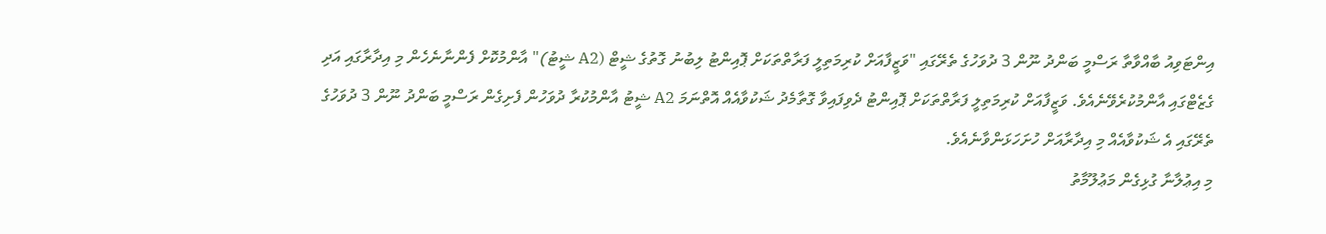އިންޓަވިއު ބާއްވާތާ ރަސްމީ ބަންދު ނޫން 3 ދުވަހުގެ ތެރޭގައި "ވަޒީފާއަށް ކުރިމަތިލީ ފަރާތްތަކަށް ޕޮއިންޓު ލިބުނު ގޮތުގެ ޝީޓް (A2 ޝީޓު)" އާންމުކޮށް ފެންނާނެހެން މި އިދާރާގައި އަދި ގެޒެޓްގައި އާންމުކުރެވޭނެއެވެ. ވަޒީފާއަށް ކުރިމަތިލީ ފަރާތްތަކަށް ޕޮއިންޓު ދެވިފައިވާ ގޮތާމެދު ޝަކުވާއެއް އޮތްނަމަ A2 ޝީޓު އާންމުކުރާ ދުވަހުން ފެށިގެން ރަސްމީ ބަންދު ނޫން 3 ދުވަހުގެ ތެރޭގައި އެ ޝަކުވާއެއް މި އިދާރާއަށް ހުށަހަޅަންވާނެއެވެ.
މި އިޢުލާނާ ގުޅިގެން މަޢުލޫމާތު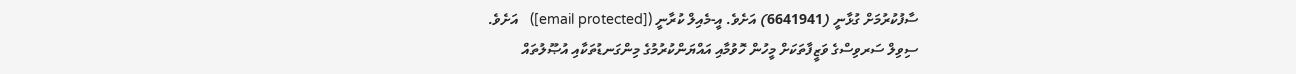ސާފުކުރުމަށް ގުޅާނީ (6641941) އަށެވެ. އީ-މެއިލް ކުރާނީ ([email protected])   އަށެވެ.
ސިވިލް ސަރވިސްގެ ވަޒީފާތަކަށް މީހުން ހޮވުމާއި އައްޔަންކުރުމުގެ މިންގަނޑުތަކާއި އުޞޫލުތައް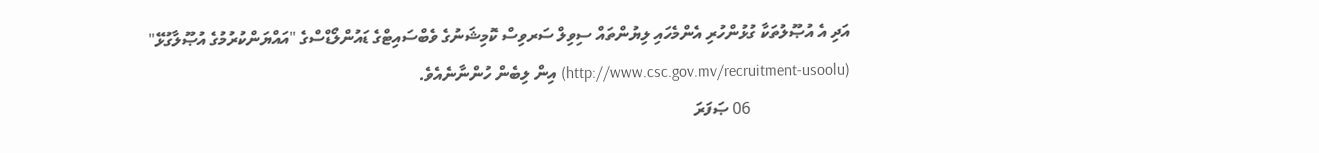އަދި އެ އުޞޫލުތަކާ ގުޅުންހުރި އެންމެހައި ލިޔުންތައް ސިވިލް ސަރވިސް ކޮމިޝަނުގެ ވެބްސައިޓްގެ ޑައުންލޯޑްސްގެ "އައްޔަންކުރުމުގެ އުޞޫލާގުޅޭ" (http://www.csc.gov.mv/recruitment-usoolu) އިން ލިބެން ހުންނާނެއެވެ.
                        06 ޞަފަރަ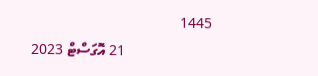1445
                        21 އޮގަސްޓް 2023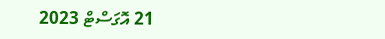21 އޮގަސްޓް 2023